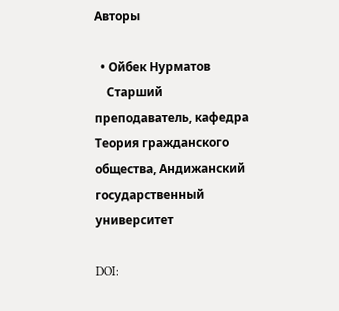Авторы

  • Ойбек Нурматов
    Старший преподаватель, кафедра Теория гражданского общества, Андижанский государственный университет

DOI: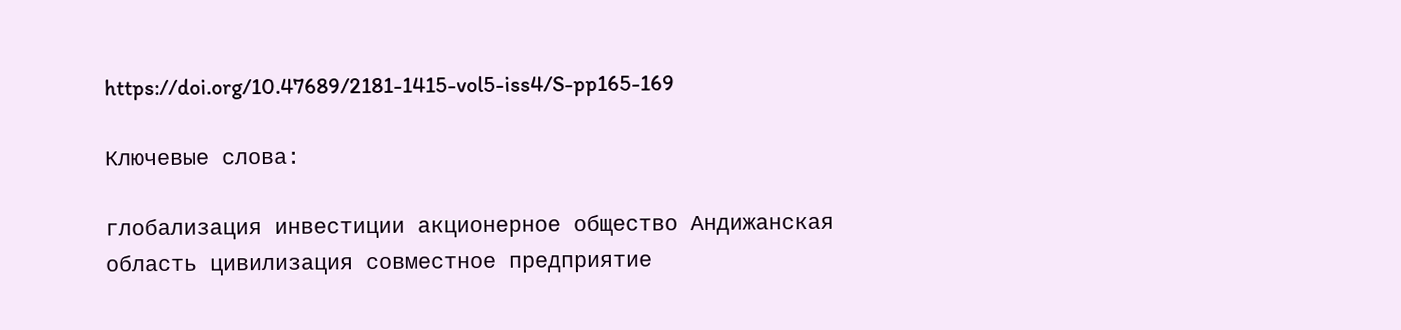https://doi.org/10.47689/2181-1415-vol5-iss4/S-pp165-169

Ключевые слова:

глобализация инвестиции акционерное общество Андижанская область цивилизация совместное предприятие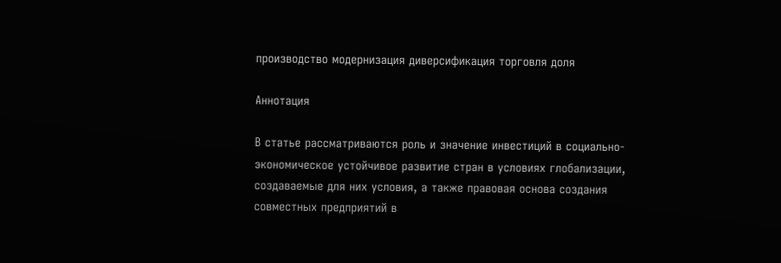производство модернизация диверсификация торговля доля

Аннотация

В статье рассматриваются роль и значение инвестиций в социально-экономическое устойчивое развитие стран в условиях глобализации, создаваемые для них условия, а также правовая основа создания совместных предприятий в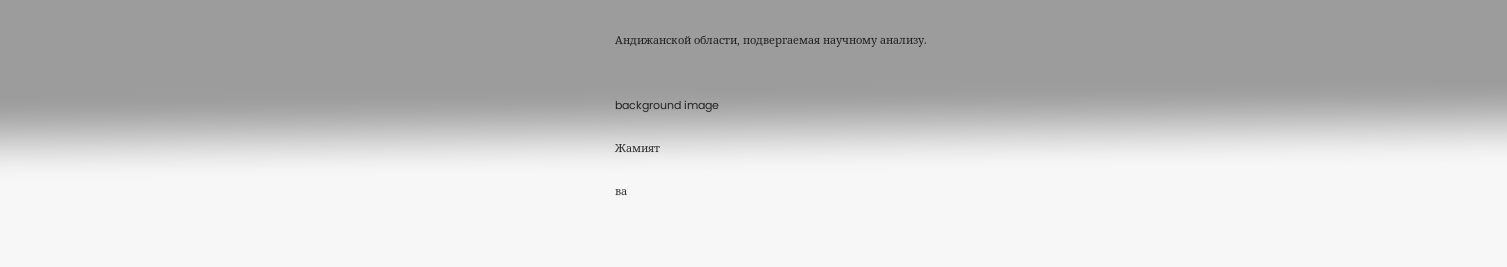Андижанской области, подвергаемая научному анализу.


background image

Жамият

ва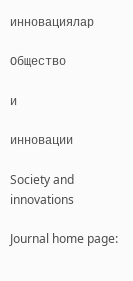инновациялар

Общество

и

инновации

Society and innovations

Journal home page: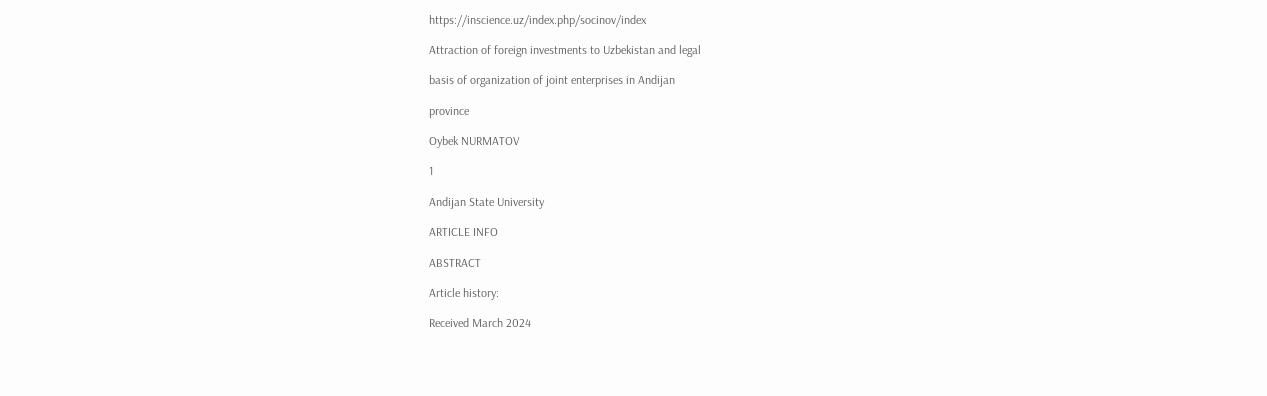https://inscience.uz/index.php/socinov/index

Attraction of foreign investments to Uzbekistan and legal

basis of organization of joint enterprises in Andijan

province

Oybek NURMATOV

1

Andijan State University

ARTICLE INFO

ABSTRACT

Article history:

Received March 2024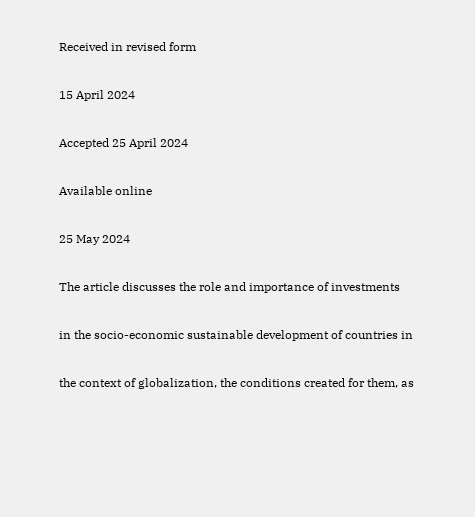Received in revised form

15 April 2024

Accepted 25 April 2024

Available online

25 May 2024

The article discusses the role and importance of investments

in the socio-economic sustainable development of countries in

the context of globalization, the conditions created for them, as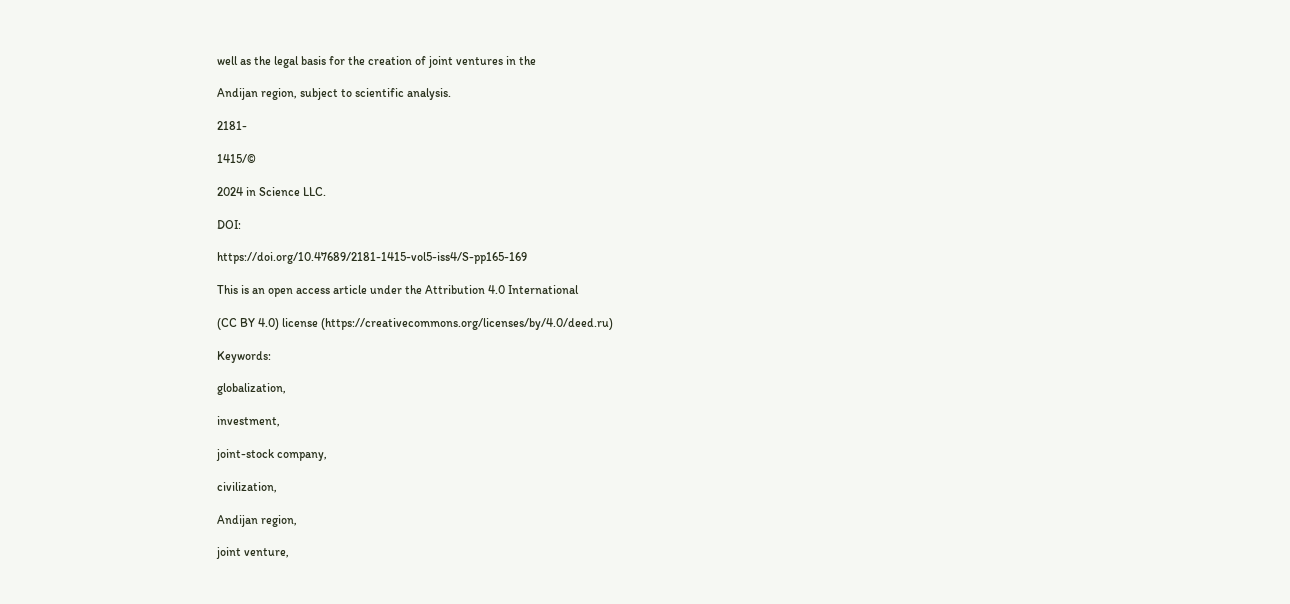well as the legal basis for the creation of joint ventures in the

Andijan region, subject to scientific analysis.

2181-

1415/©

2024 in Science LLC.

DOI:

https://doi.org/10.47689/2181-1415-vol5-iss4/S-pp165-169

This is an open access article under the Attribution 4.0 International

(CC BY 4.0) license (https://creativecommons.org/licenses/by/4.0/deed.ru)

Keywords:

globalization,

investment,

joint-stock company,

civilization,

Andijan region,

joint venture,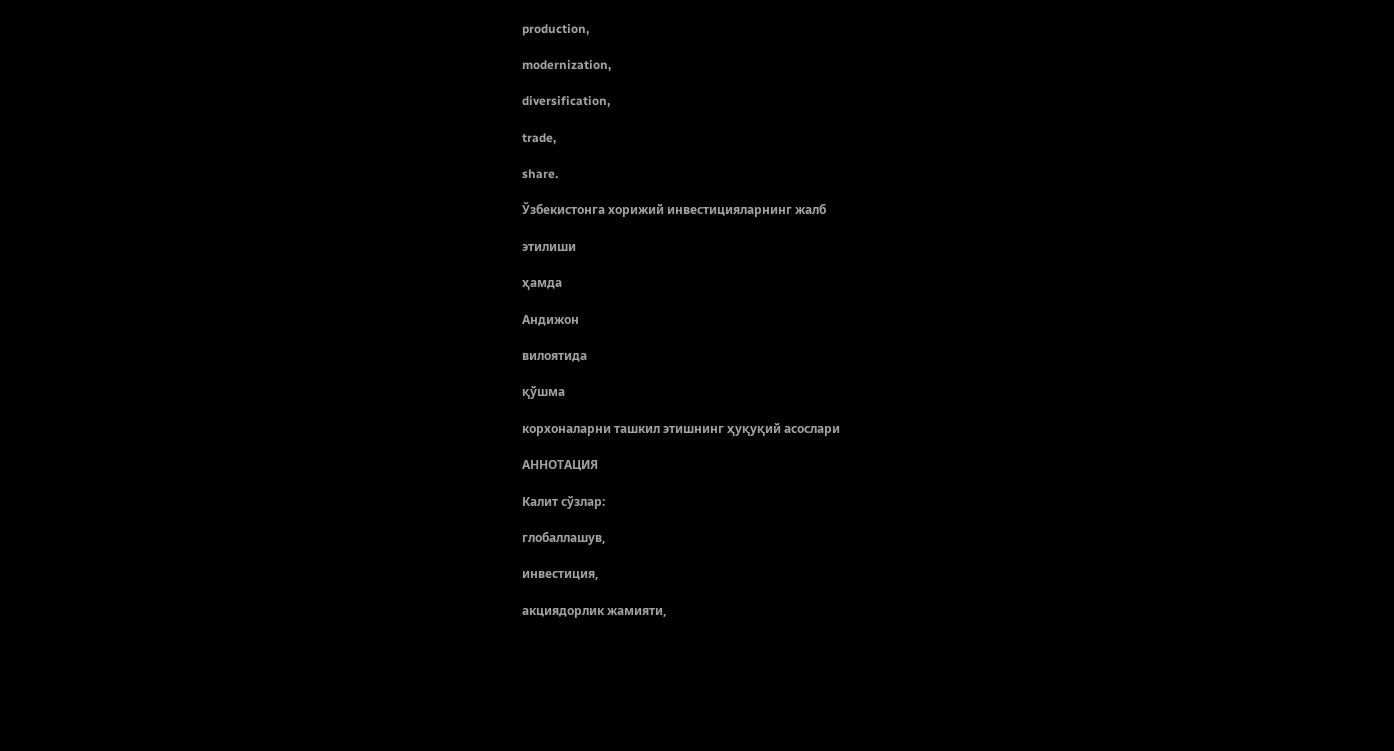production,

modernization,

diversification,

trade,

share.

Ўзбекистонга хорижий инвестицияларнинг жалб

этилиши

ҳамда

Андижон

вилоятида

қўшма

корхоналарни ташкил этишнинг ҳуқуқий асослари

АННОТАЦИЯ

Калит сўзлар:

глобаллашув,

инвестиция,

акциядорлик жамияти,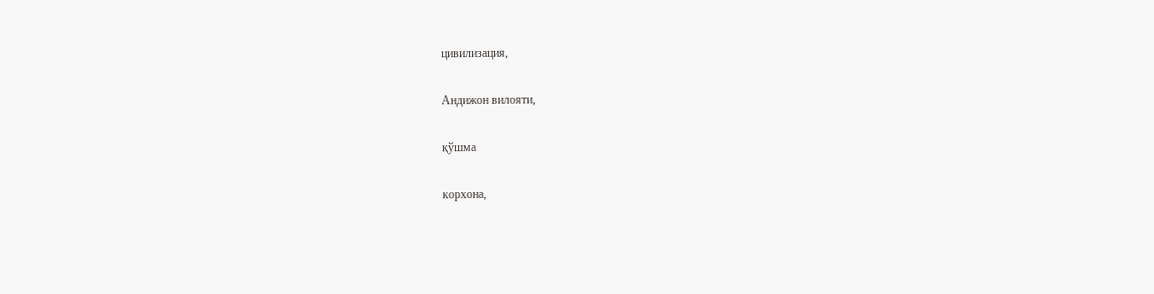цивилизация,

Андижон вилояти,

қўшма

корхона,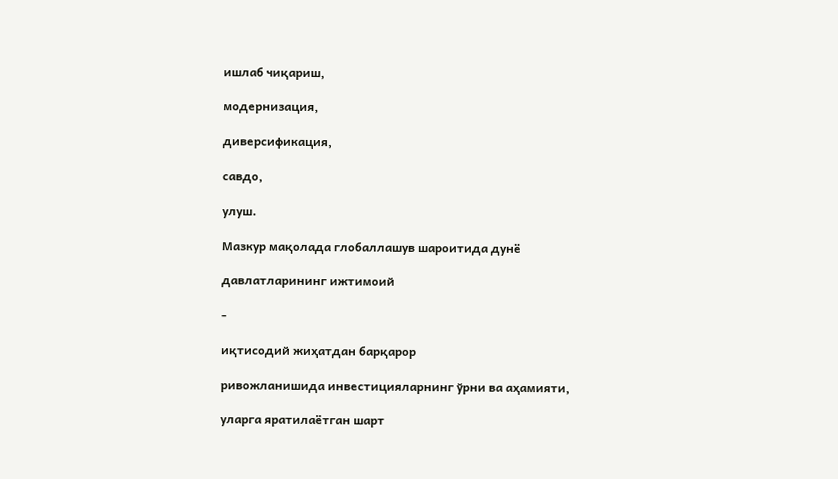ишлаб чиқариш,

модернизация,

диверсификация,

савдо,

улуш.

Мазкур мақолада глобаллашув шароитида дунё

давлатларининг ижтимоий

-

иқтисодий жиҳатдан барқарор

ривожланишида инвестицияларнинг ўрни ва аҳамияти,

уларга яратилаётган шарт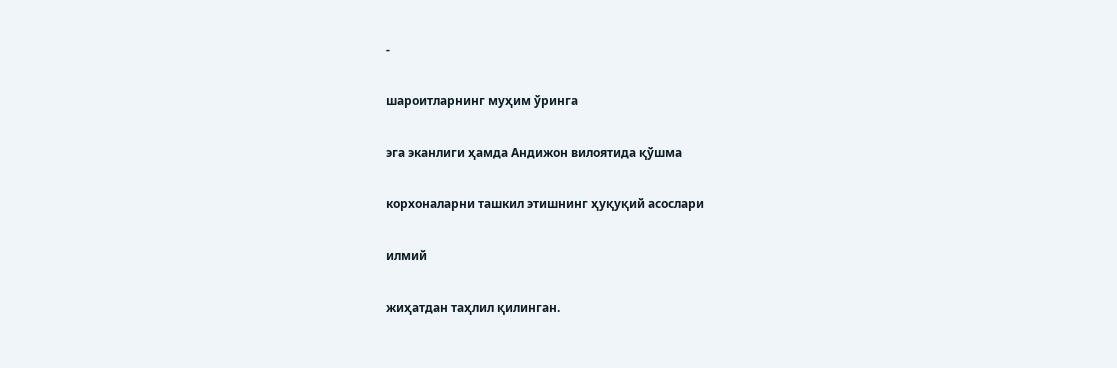-

шароитларнинг муҳим ўринга

эга эканлиги ҳамда Андижон вилоятида қўшма

корхоналарни ташкил этишнинг ҳуқуқий асослари

илмий

жиҳатдан таҳлил қилинган.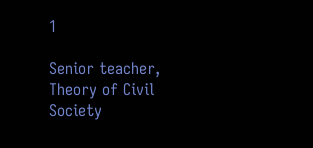1

Senior teacher, Theory of Civil Society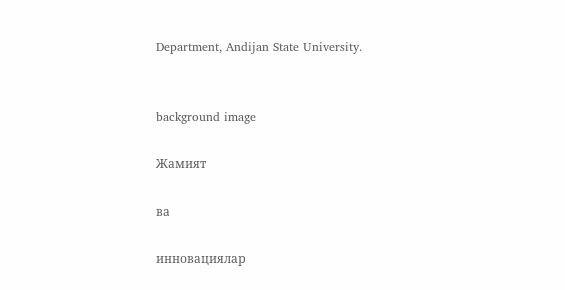Department, Andijan State University.


background image

Жамият

ва

инновациялар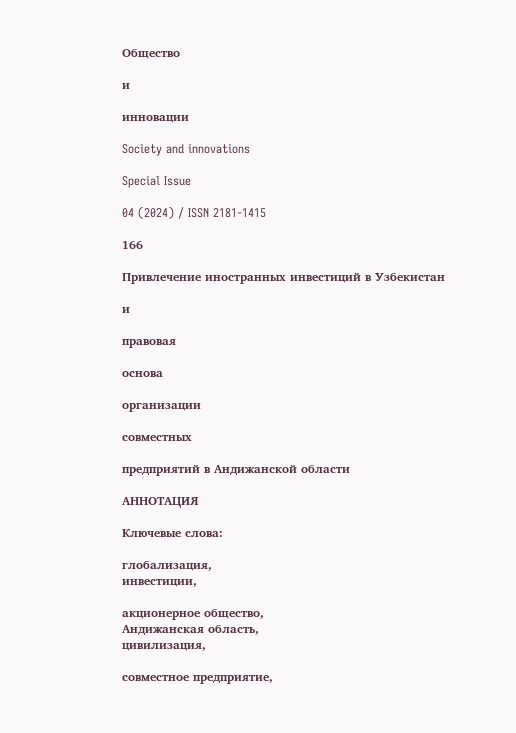Общество

и

инновации

Society and innovations

Special Issue

04 (2024) / ISSN 2181-1415

166

Привлечение иностранных инвестиций в Узбекистан

и

правовая

основа

организации

совместных

предприятий в Андижанской области

АННОТАЦИЯ

Ключевые слова:

глобализация,
инвестиции,

акционерное общество,
Андижанская область,
цивилизация,

совместное предприятие,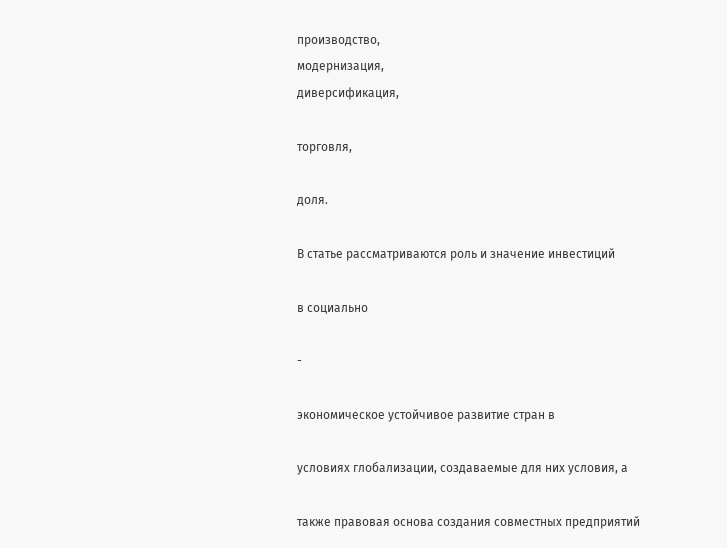производство,
модернизация,
диверсификация,

торговля,

доля.

В статье рассматриваются роль и значение инвестиций

в социально

-

экономическое устойчивое развитие стран в

условиях глобализации, создаваемые для них условия, а

также правовая основа создания совместных предприятий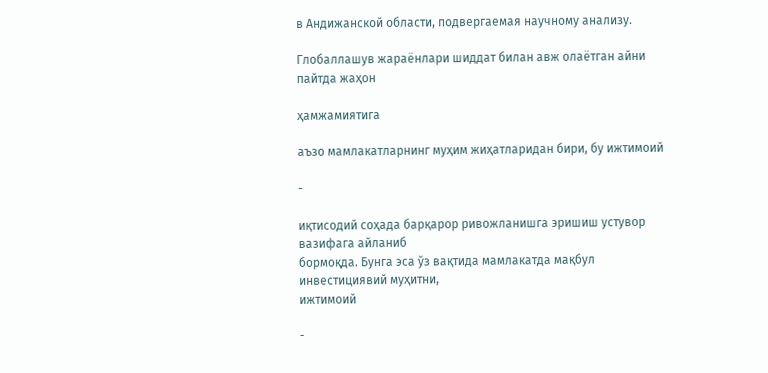в Андижанской области, подвергаемая научному анализу.

Глобаллашув жараёнлари шиддат билан авж олаётган айни пайтда жаҳон

ҳамжамиятига

аъзо мамлакатларнинг муҳим жиҳатларидан бири, бу ижтимоий

-

иқтисодий соҳада барқарор ривожланишга эришиш устувор вазифага айланиб
бормоқда. Бунга эса ўз вақтида мамлакатда мақбул инвестициявий муҳитни,
ижтимоий

-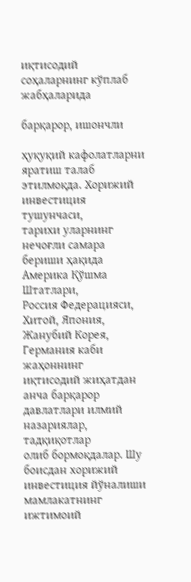иқтисодий соҳаларнинг кўплаб жабҳаларида

барқарор, ишончли

ҳуқуқий кафолатларни яратиш талаб этилмоқда. Хорижий инвестиция тушунчаси,
тарихи уларнинг нечоғли самара бериши ҳақида Америка Қўшма Штатлари,
Россия Федерацияси, Хитой, Япония, Жанубий Корея, Германия каби жаҳоннинг
иқтисодий жиҳатдан анча барқарор давлатлари илмий назариялар, тадқиқотлар
олиб бормоқдалар. Шу боисдан хорижий инвестиция йўналиши мамлакатнинг
ижтимоий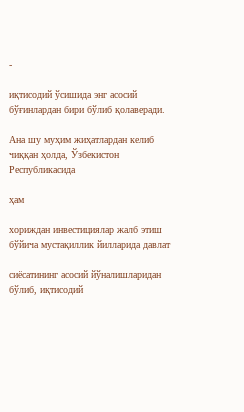-

иқтисодий ўсишида энг асосий бўғинлардан бири бўлиб қолаверади.

Ана шу муҳим жиҳатлардан келиб чиққан ҳолда, Ўзбекистон Республикасида

ҳам

хориждан инвестициялар жалб этиш бўйича мустақиллик йилларида давлат

сиёсатининг асосий йўналишларидан бўлиб, иқтисодий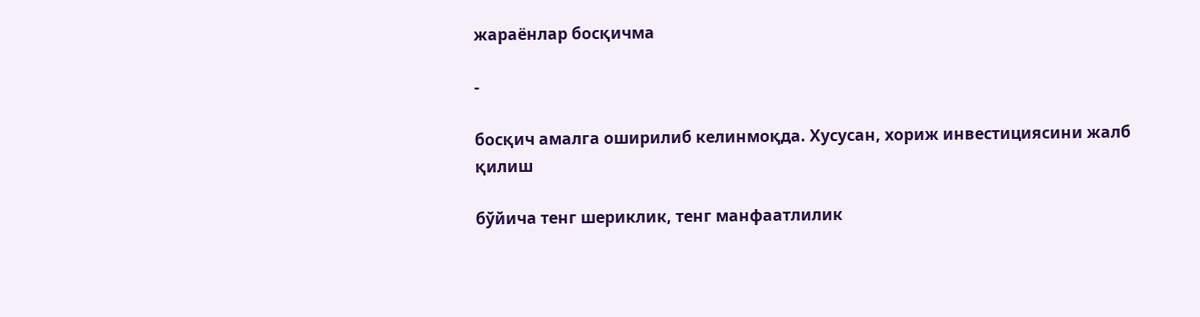жараёнлар босқичма

-

босқич амалга оширилиб келинмоқда. Хусусан, хориж инвестициясини жалб
қилиш

бўйича тенг шериклик, тенг манфаатлилик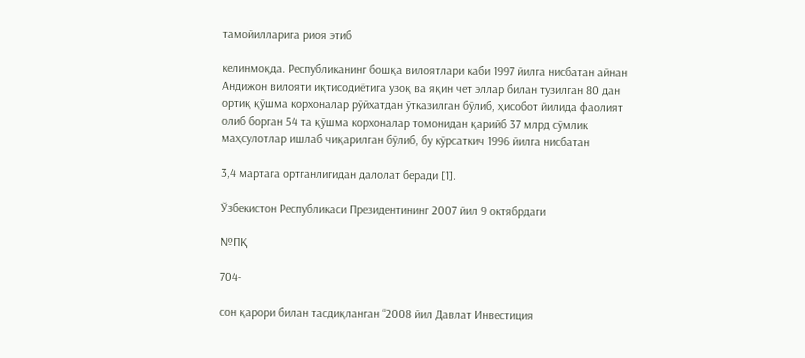тамойилларига риоя этиб

келинмоқда. Республиканинг бошқа вилоятлари каби 1997 йилга нисбатан айнан
Андижон вилояти иқтисодиётига узоқ ва яқин чет эллар билан тузилган 80 дан
ортиқ қўшма корхоналар рўйхатдан ўтказилган бўлиб, ҳисобот йилида фаолият
олиб борган 54 та қўшма корхоналар томонидан қарийб 37 млрд сўмлик
маҳсулотлар ишлаб чиқарилган бўлиб, бу кўрсаткич 1996 йилга нисбатан

3,4 мартага ортганлигидан далолат беради [1].

Ўзбекистон Республикаси Президентининг 2007 йил 9 октябрдаги

№ПҚ

704-

сон қарори билан тасдиқланган “2008 йил Давлат Инвестиция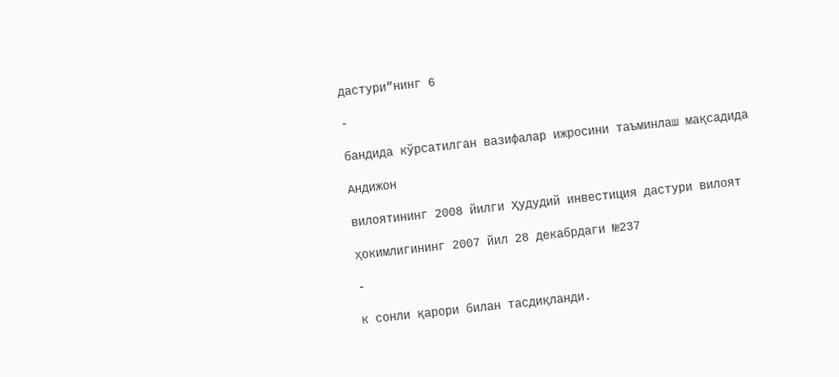дастури”нинг 6

-

бандида кўрсатилган вазифалар ижросини таъминлаш мақсадида

Андижон

вилоятининг 2008 йилги Ҳудудий инвестиция дастури вилоят

ҳокимлигининг 2007 йил 28 декабрдаги №237

-

к сонли қарори билан тасдиқланди.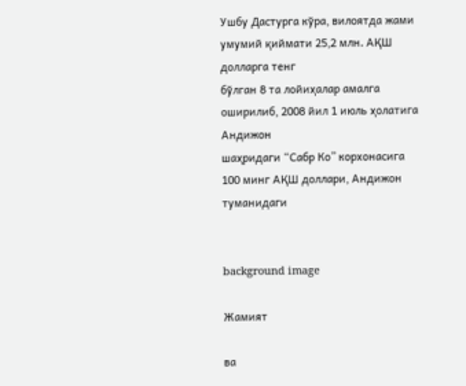Ушбу Дастурга кўра, вилоятда жами умумий қиймати 25,2 млн. АҚШ долларга тенг
бўлган 8 та лойиҳалар амалга оширилиб, 2008 йил 1 июль ҳолатига Андижон
шаҳридаги “Сабр Ко” корхонасига 100 минг АҚШ доллари, Андижон туманидаги


background image

Жамият

ва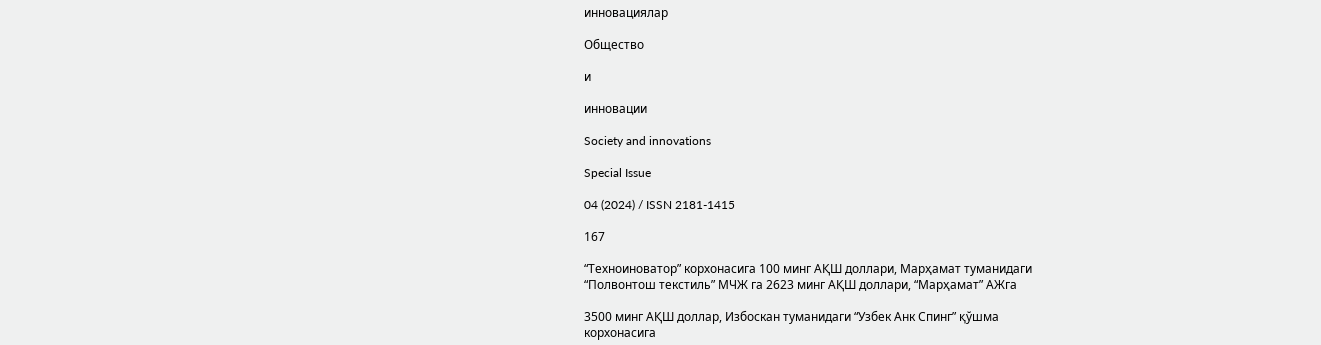инновациялар

Общество

и

инновации

Society and innovations

Special Issue

04 (2024) / ISSN 2181-1415

167

“Техноиноватор” корхонасига 100 минг АҚШ доллари, Марҳамат туманидаги
“Полвонтош текстиль” МЧЖ га 2623 минг АҚШ доллари, “Марҳамат” АЖга

3500 минг АҚШ доллар, Избоскан туманидаги “Узбек Анк Спинг” қўшма
корхонасига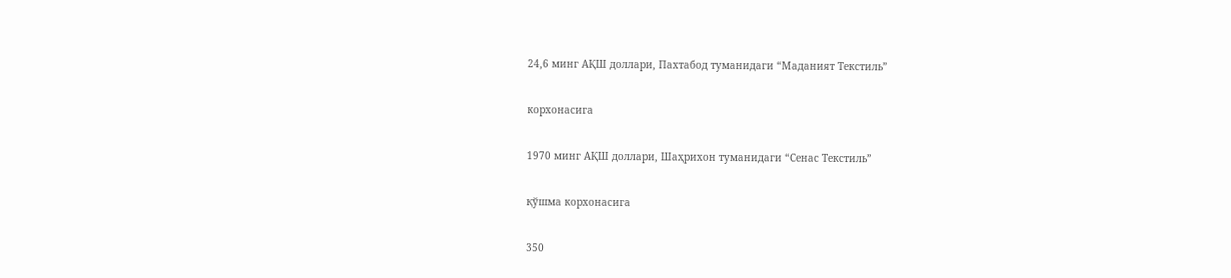24,6 минг АҚШ доллари, Пахтабод туманидаги “Маданият Текстиль”

корхонасига

1970 минг АҚШ доллари, Шаҳрихон туманидаги “Сенас Текстиль”

қўшма корхонасига

350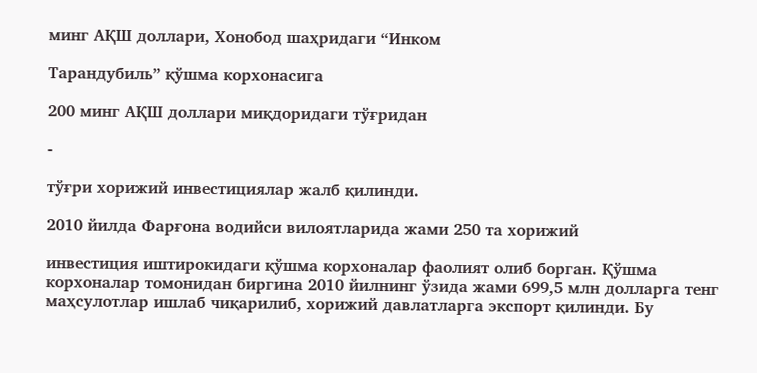минг АҚШ доллари, Хонобод шаҳридаги “Инком

Тарандубиль” қўшма корхонасига

200 минг АҚШ доллари миқдоридаги тўғридан

-

тўғри хорижий инвестициялар жалб қилинди.

2010 йилда Фарғона водийси вилоятларида жами 250 та хорижий

инвестиция иштирокидаги қўшма корхоналар фаолият олиб борган. Қўшма
корхоналар томонидан биргина 2010 йилнинг ўзида жами 699,5 млн долларга тенг
маҳсулотлар ишлаб чиқарилиб, хорижий давлатларга экспорт қилинди. Бу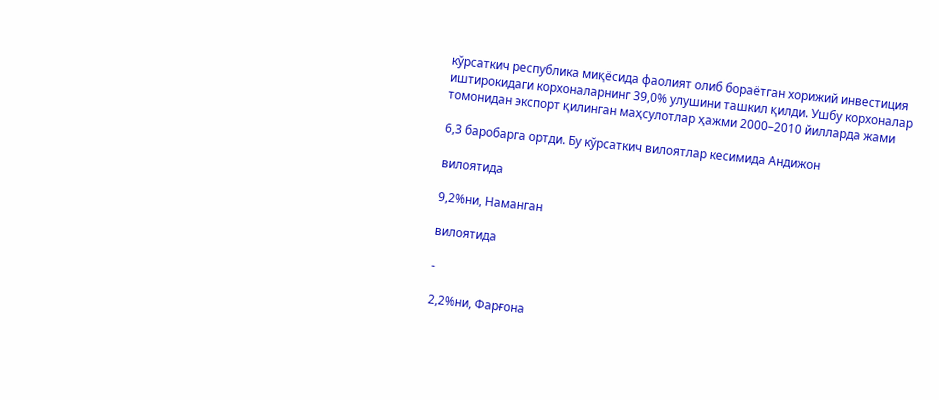кўрсаткич республика миқёсида фаолият олиб бораётган хорижий инвестиция
иштирокидаги корхоналарнинг 39,0% улушини ташкил қилди. Ушбу корхоналар
томонидан экспорт қилинган маҳсулотлар ҳажми 2000–2010 йилларда жами

6,3 баробарга ортди. Бу кўрсаткич вилоятлар кесимида Андижон

вилоятида

9,2%ни, Наманган

вилоятида

-

2,2%ни, Фарғона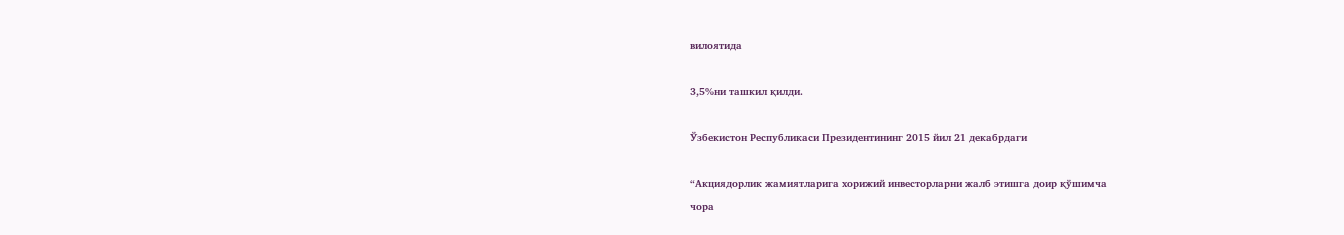вилоятида

3,5%ни ташкил қилди.

Ўзбекистон Республикаси Президентининг 2015 йил 21 декабрдаги

“Акциядорлик жамиятларига хорижий инвесторларни жалб этишга доир қўшимча
чора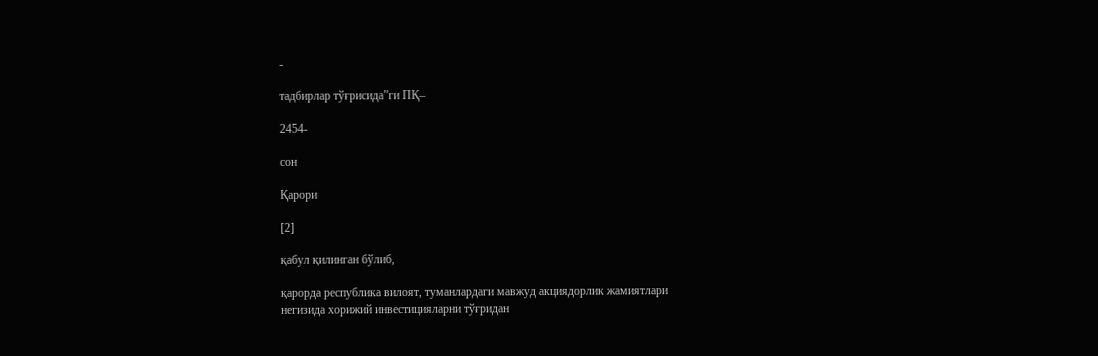-

тадбирлар тўғрисида”ги ПҚ–

2454-

сон

Қарори

[2]

қабул қилинган бўлиб,

қарорда республика вилоят, туманлардаги мавжуд акциядорлик жамиятлари
негизида хорижий инвестицияларни тўғридан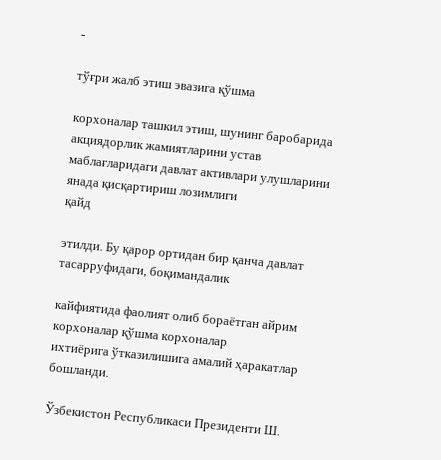-

тўғри жалб этиш эвазига қўшма

корхоналар ташкил этиш, шунинг баробарида акциядорлик жамиятларини устав
маблағларидаги давлат активлари улушларини янада қисқартириш лозимлиги
қайд

этилди. Бу қарор ортидан бир қанча давлат тасарруфидаги, боқимандалик

кайфиятида фаолият олиб бораётган айрим корхоналар қўшма корхоналар
ихтиёрига ўтказилишига амалий ҳаракатлар бошланди.

Ўзбекистон Республикаси Президенти Ш.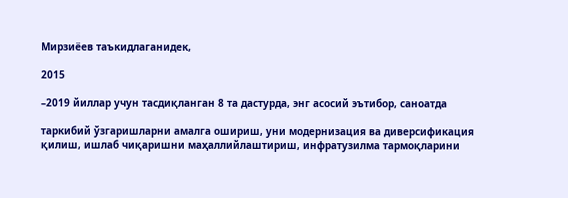Мирзиёев таъкидлаганидек,

2015

–2019 йиллар учун тасдиқланган 8 та дастурда, энг асосий эътибор, саноатда

таркибий ўзгаришларни амалга ошириш, уни модернизация ва диверсификация
қилиш, ишлаб чиқаришни маҳаллийлаштириш, инфратузилма тармоқларини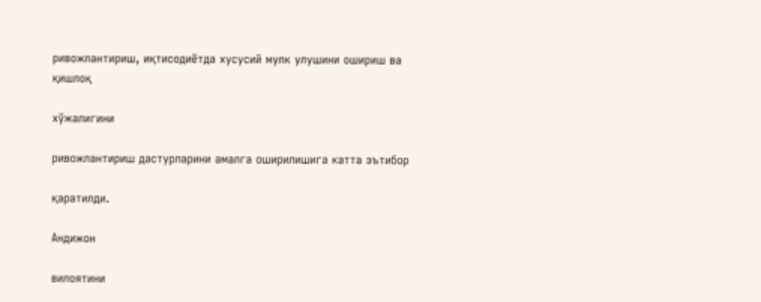ривожлантириш, иқтисодиётда хусусий мулк улушини ошириш ва қишлоқ

хўжалигини

ривожлантириш дастурларини амалга оширилишига катта эътибор

қаратилди.

Андижон

вилоятини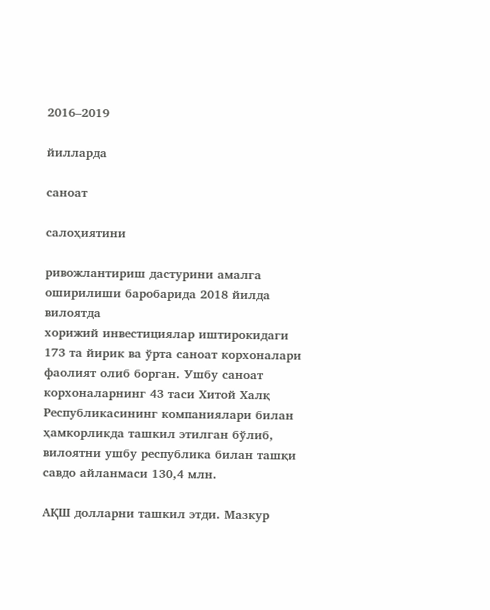2016–2019

йилларда

саноат

салоҳиятини

ривожлантириш дастурини амалга оширилиши баробарида 2018 йилда вилоятда
хорижий инвестициялар иштирокидаги 173 та йирик ва ўрта саноат корхоналари
фаолият олиб борган. Ушбу саноат корхоналарнинг 43 таси Хитой Халқ
Республикасининг компаниялари билан ҳамкорликда ташкил этилган бўлиб,
вилоятни ушбу республика билан ташқи савдо айланмаси 130,4 млн.

АҚШ долларни ташкил этди. Мазкур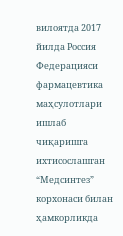вилоятда 2017 йилда Россия Федерацияси
фармацевтика маҳсулотлари ишлаб чиқаришга ихтисослашган “Медсинтез”
корхонаси билан ҳамкорликда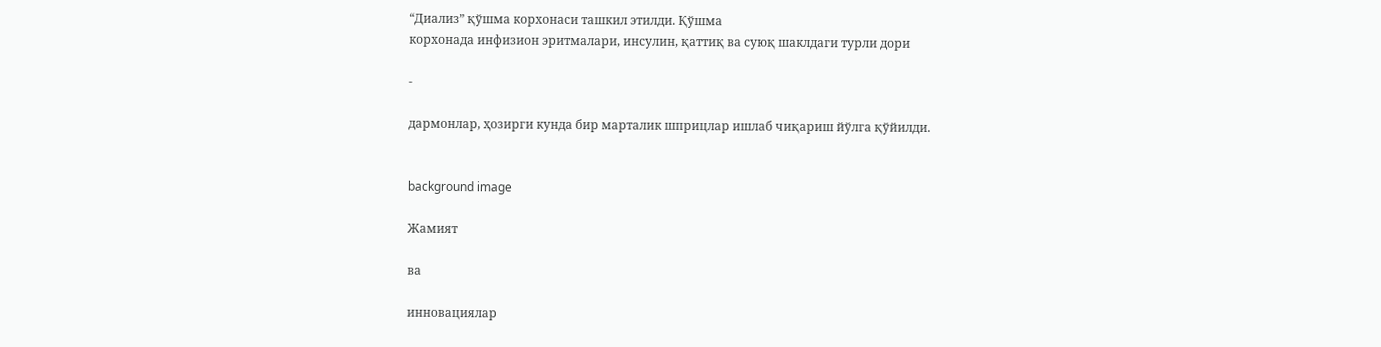“Диализ” қўшма корхонаси ташкил этилди. Қўшма
корхонада инфизион эритмалари, инсулин, қаттиқ ва суюқ шаклдаги турли дори

-

дармонлар, ҳозирги кунда бир марталик шприцлар ишлаб чиқариш йўлга қўйилди.


background image

Жамият

ва

инновациялар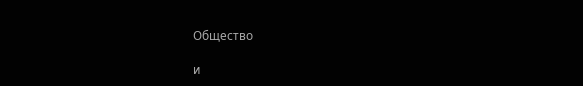Общество

и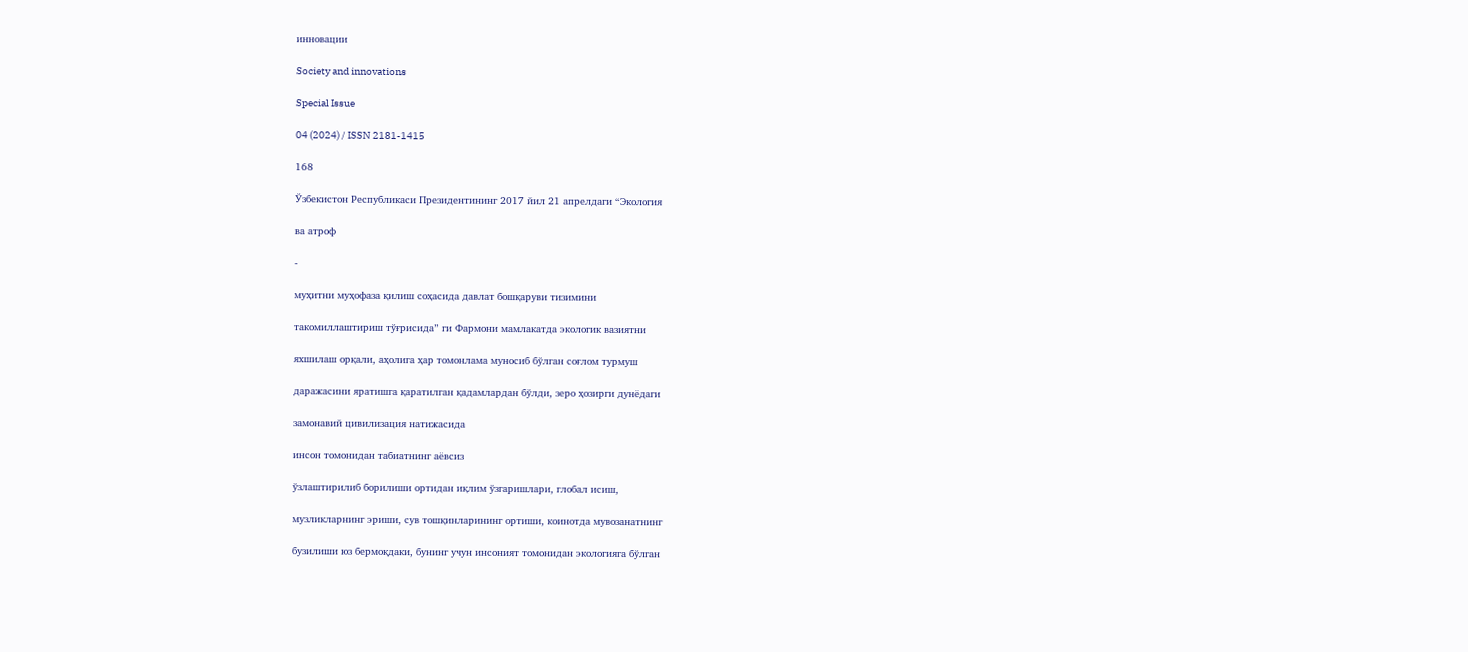инновации

Society and innovations

Special Issue

04 (2024) / ISSN 2181-1415

168

Ўзбекистон Республикаси Президентининг 2017 йил 21 апрелдаги “Экология

ва атроф

-

муҳитни муҳофаза қилиш соҳасида давлат бошқаруви тизимини

такомиллаштириш тўғрисида” ги Фармони мамлакатда экологик вазиятни

яхшилаш орқали, аҳолига ҳар томонлама муносиб бўлган соғлом турмуш

даражасини яратишга қаратилган қадамлардан бўлди, зеро ҳозирги дунёдаги

замонавий цивилизация натижасида

инсон томонидан табиатнинг аёвсиз

ўзлаштирилиб борилиши ортидан иқлим ўзгаришлари, глобал исиш,

музликларнинг эриши, сув тошқинларининг ортиши, коинотда мувозанатнинг

бузилиши юз бермоқдаки, бунинг учун инсоният томонидан экологияга бўлган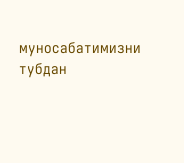муносабатимизни тубдан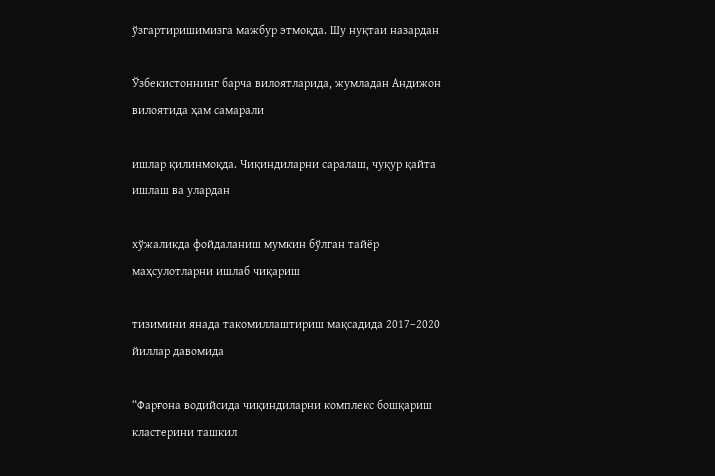ўзгартиришимизга мажбур этмоқда. Шу нуқтаи назардан

Ўзбекистоннинг барча вилоятларида, жумладан Андижон вилоятида ҳам самарали

ишлар қилинмоқда. Чиқиндиларни саралаш, чуқур қайта ишлаш ва улардан

хўжаликда фойдаланиш мумкин бўлган тайёр маҳсулотларни ишлаб чиқариш

тизимини янада такомиллаштириш мақсадида 2017–2020 йиллар давомида

“Фарғона водийсида чиқиндиларни комплекс бошқариш кластерини ташкил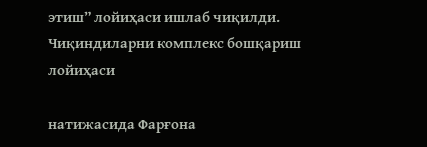этиш” лойиҳаси ишлаб чиқилди. Чиқиндиларни комплекс бошқариш лойиҳаси

натижасида Фарғона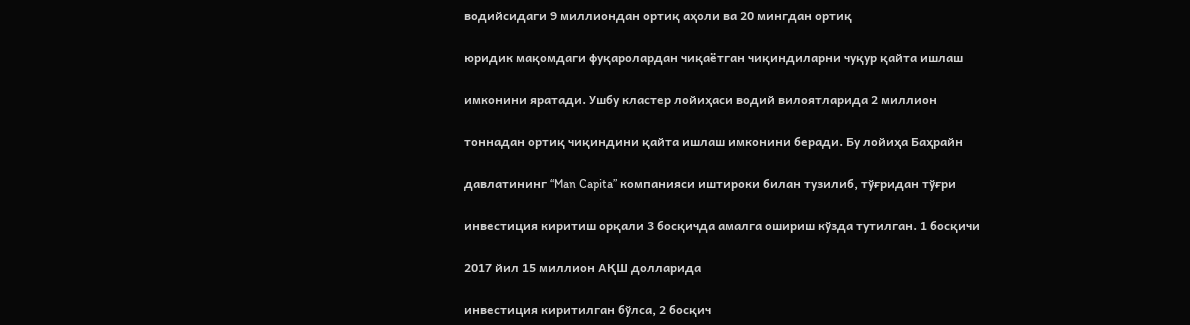водийсидаги 9 миллиондан ортиқ аҳоли ва 20 мингдан ортиқ

юридик мақомдаги фуқаролардан чиқаётган чиқиндиларни чуқур қайта ишлаш

имконини яратади. Ушбу кластер лойиҳаси водий вилоятларида 2 миллион

тоннадан ортиқ чиқиндини қайта ишлаш имконини беради. Бу лойиҳа Баҳрайн

давлатининг “Man Capita” компанияси иштироки билан тузилиб, тўғридан тўғри

инвестиция киритиш орқали 3 босқичда амалга ошириш кўзда тутилган. 1 босқичи

2017 йил 15 миллион АҚШ долларида

инвестиция киритилган бўлса, 2 босқич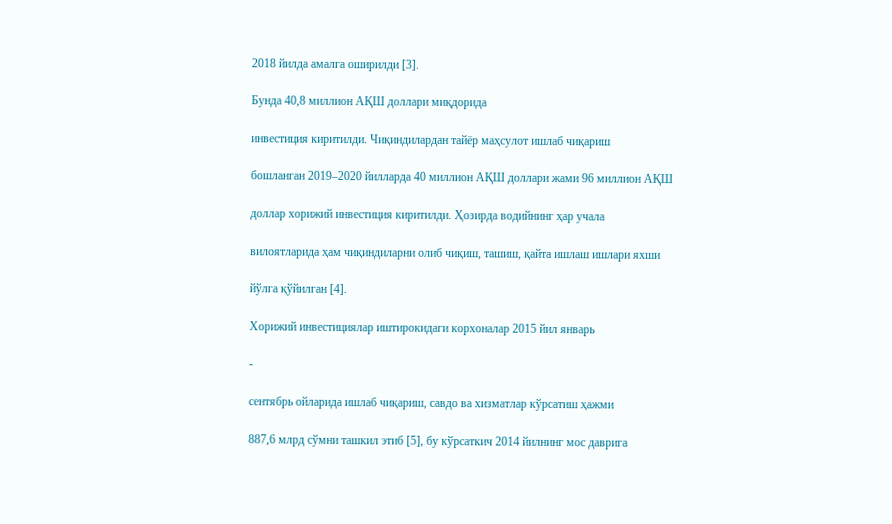2018 йилда амалга оширилди [3].

Бунда 40,8 миллион АҚШ доллари миқдорида

инвестиция киритилди. Чиқиндилардан тайёр маҳсулот ишлаб чиқариш

бошланган 2019–2020 йилларда 40 миллион АҚШ доллари жами 96 миллион АҚШ

доллар хорижий инвестиция киритилди. Ҳозирда водийнинг ҳар учала

вилоятларида ҳам чиқиндиларни олиб чиқиш, ташиш, қайта ишлаш ишлари яхши

йўлга қўйилган [4].

Хорижий инвестициялар иштирокидаги корхоналар 2015 йил январь

-

сентябрь ойларида ишлаб чиқариш, савдо ва хизматлар кўрсатиш ҳажми

887,6 млрд сўмни ташкил этиб [5], бу кўрсаткич 2014 йилнинг мос даврига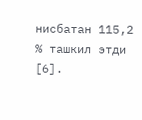нисбатан 115,2 % ташкил этди [6].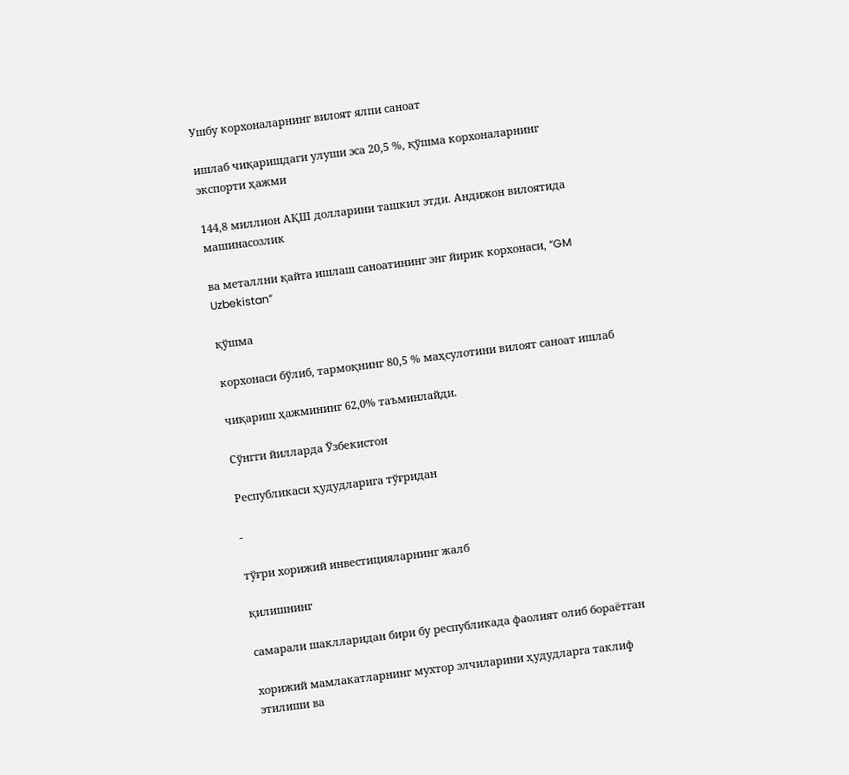Ушбу корхоналарнинг вилоят ялпи саноат

ишлаб чиқаришдаги улуши эса 20,5 %, қўшма корхоналарнинг экспорти ҳажми

144,8 миллион АҚШ долларини ташкил этди. Андижон вилоятида машинасозлик

ва металлни қайта ишлаш саноатининг энг йирик корхонаси, “GM Uzbekistan”

қўшма

корхонаси бўлиб, тармоқнинг 80,5 % маҳсулотини вилоят саноат ишлаб

чиқариш ҳажмининг 62,0% таъминлайди.

Сўнгги йилларда Ўзбекистон

Республикаси ҳудудларига тўғридан

-

тўғри хорижий инвестицияларнинг жалб

қилишнинг

самарали шаклларидан бири бу республикада фаолият олиб бораётган

хорижий мамлакатларнинг мухтор элчиларини ҳудудларга таклиф этилиши ва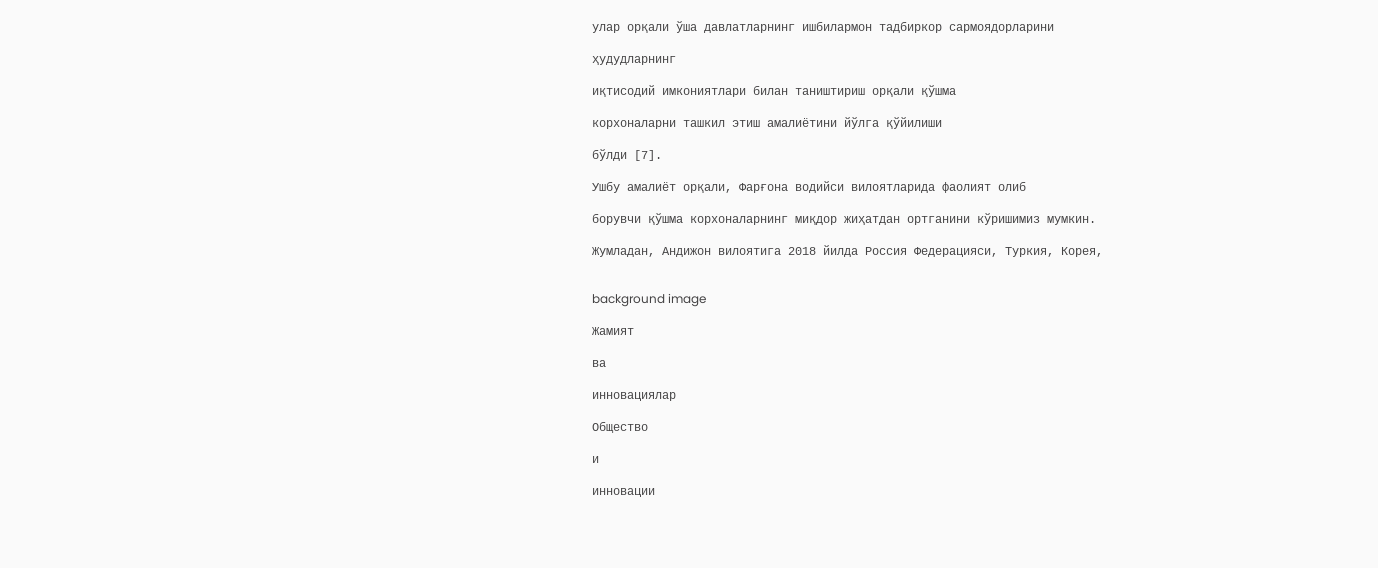улар орқали ўша давлатларнинг ишбилармон тадбиркор сармоядорларини

ҳудудларнинг

иқтисодий имкониятлари билан таништириш орқали қўшма

корхоналарни ташкил этиш амалиётини йўлга қўйилиши

бўлди [7].

Ушбу амалиёт орқали, Фарғона водийси вилоятларида фаолият олиб

борувчи қўшма корхоналарнинг миқдор жиҳатдан ортганини кўришимиз мумкин.

Жумладан, Андижон вилоятига 2018 йилда Россия Федерацияси, Туркия, Корея,


background image

Жамият

ва

инновациялар

Общество

и

инновации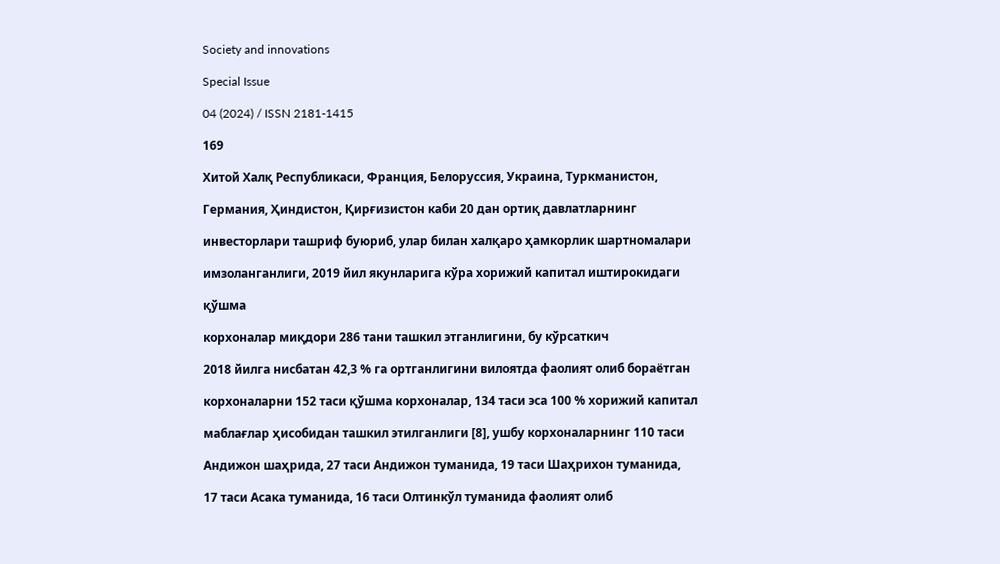Society and innovations

Special Issue

04 (2024) / ISSN 2181-1415

169

Хитой Халқ Республикаси, Франция, Белоруссия, Украина, Туркманистон,

Германия, Ҳиндистон, Қирғизистон каби 20 дан ортиқ давлатларнинг

инвесторлари ташриф буюриб, улар билан халқаро ҳамкорлик шартномалари

имзоланганлиги, 2019 йил якунларига кўра хорижий капитал иштирокидаги

қўшма

корхоналар миқдори 286 тани ташкил этганлигини, бу кўрсаткич

2018 йилга нисбатан 42,3 % га ортганлигини вилоятда фаолият олиб бораётган

корхоналарни 152 таси қўшма корхоналар, 134 таси эса 100 % хорижий капитал

маблағлар ҳисобидан ташкил этилганлиги [8], ушбу корхоналарнинг 110 таси

Андижон шаҳрида, 27 таси Андижон туманида, 19 таси Шаҳрихон туманида,

17 таси Асака туманида, 16 таси Олтинкўл туманида фаолият олиб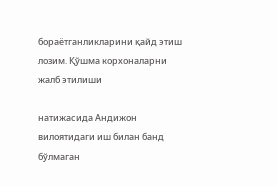бораётганликларини қайд этиш лозим. Қўшма корхоналарни жалб этилиши

натижасида Андижон вилоятидаги иш билан банд бўлмаган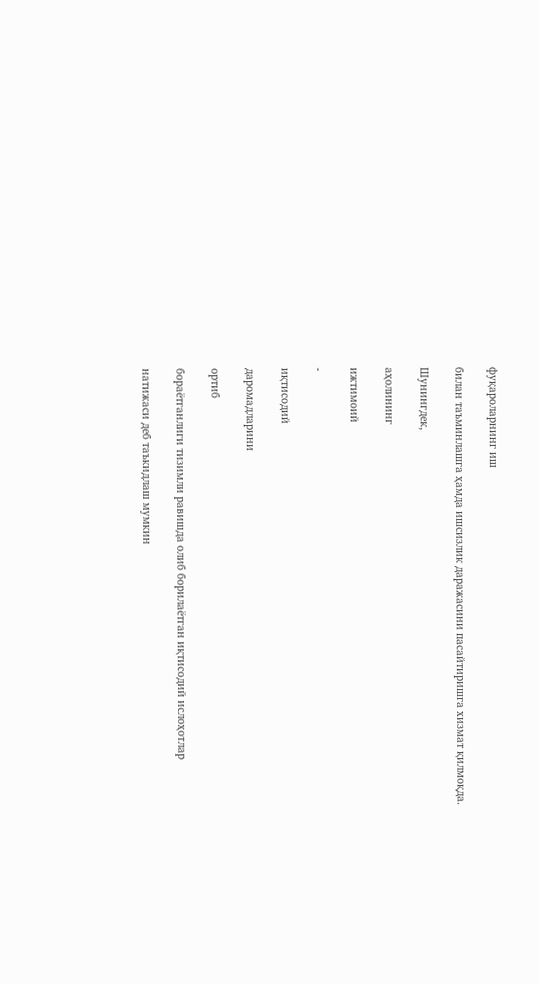фуқароларнинг иш

билан таъминлашга ҳамда ишсизлик даражасини пасайтиришга хизмат қилмоқда.

Шунингдек,

аҳолининг

ижтимоий

-

иқтисодий

даромадларини

ортиб

бораётганлиги тизимли равишда олиб борилаётган иқтисодий ислоҳотлар

натижаси деб таъкидлаш мумкин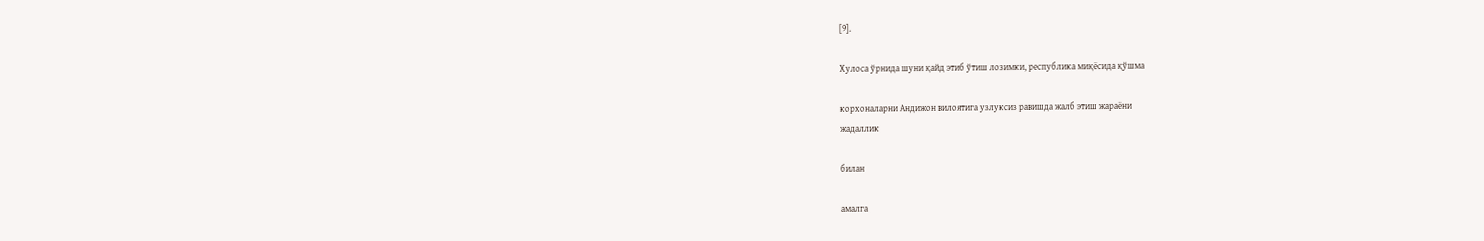[9].

Хулоса ўрнида шуни қайд этиб ўтиш лозимки, республика миқёсида қўшма

корхоналарни Андижон вилоятига узлуксиз равишда жалб этиш жараёни
жадаллик

билан

амалга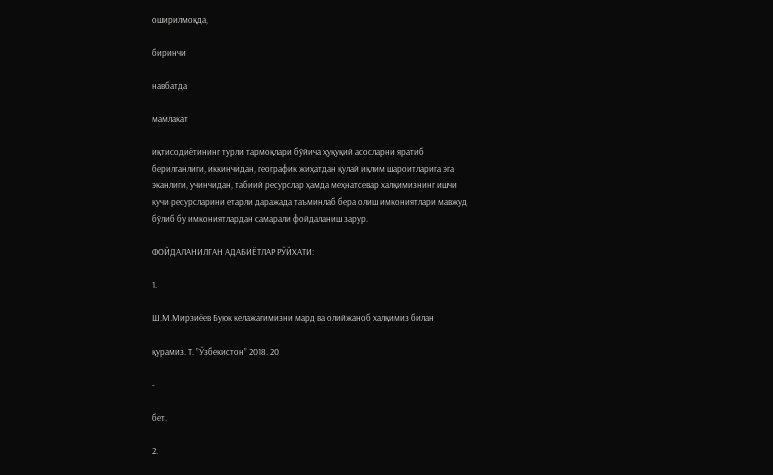оширилмоқда,

биринчи

навбатда

мамлакат

иқтисодиётининг турли тармоқлари бўйича ҳуқуқий асосларни яратиб
берилганлиги, иккинчидан, географик жиҳатдан қулай иқлим шароитларига эга
эканлиги, учинчидан, табиий ресурслар ҳамда меҳнатсевар халқимизнинг ишчи
кучи ресурсларини етарли даражада таъминлаб бера олиш имкониятлари мавжуд
бўлиб бу имкониятлардан самарали фойдаланиш зарур.

ФОЙДАЛАНИЛГАН АДАБИЁТЛАР РЎЙХАТИ:

1.

Ш.М.Мирзиёев Буюк келажагимизни мард ва олийжаноб халқимиз билан

қурамиз. Т. ”Ўзбекистон” 2018. 20

-

бет.

2.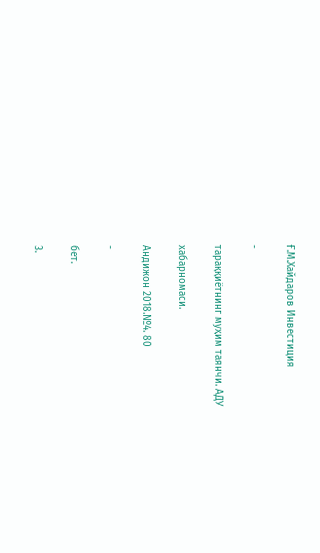Ғ.М.Хайдаров Инвестиция

-

тараққиётнинг муҳим таянчи. АДУ

хабарномаси.

Андижон 2018.№4. 80

-

бет.

3.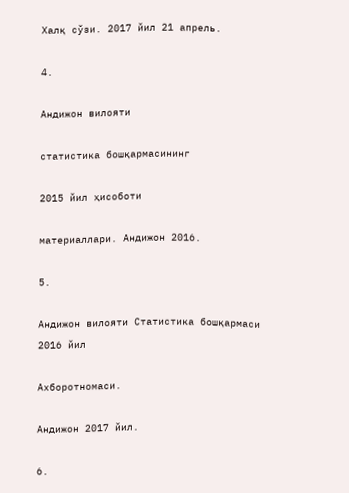Халқ сўзи. 2017 йил 21 апрель.

4.

Андижон вилояти

статистика бошқармасининг

2015 йил ҳисоботи

материаллари. Андижон 2016.

5.

Андижон вилояти Статистика бошқармаси 2016 йил

Ахборотномаси.

Андижон 2017 йил.

6.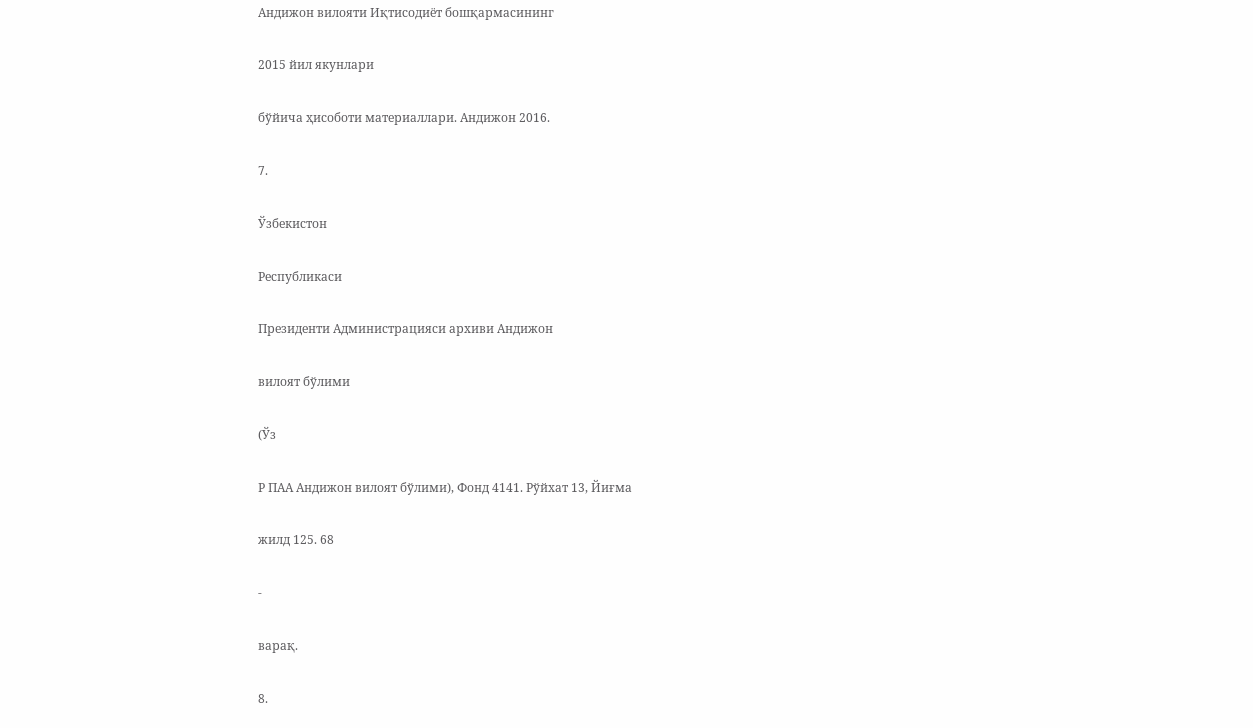Андижон вилояти Иқтисодиёт бошқармасининг

2015 йил якунлари

бўйича ҳисоботи материаллари. Андижон 2016.

7.

Ўзбекистон

Республикаси

Президенти Администрацияси архиви Андижон

вилоят бўлими

(Ўз

Р ПАА Андижон вилоят бўлими), Фонд 4141. Рўйхат 13, Йиғма

жилд 125. 68

-

варақ.

8.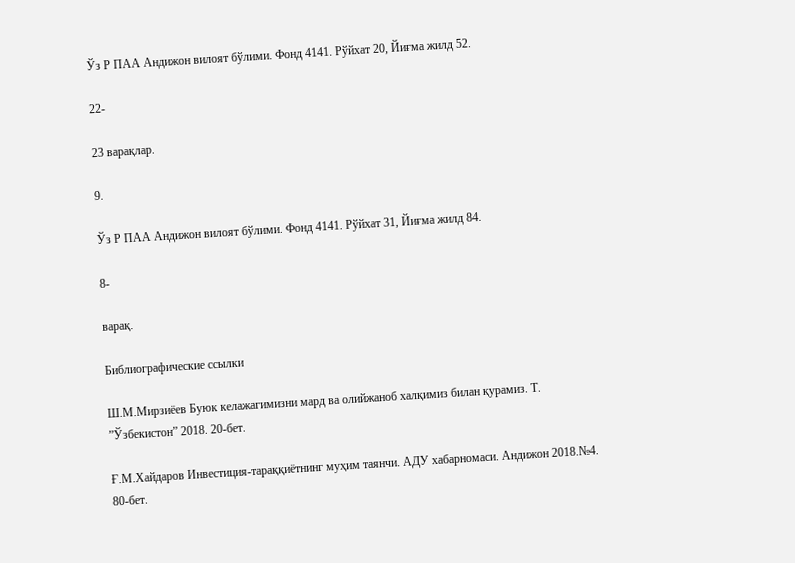Ўз Р ПАА Андижон вилоят бўлими. Фонд 4141. Рўйхат 20, Йиғма жилд 52.

22-

23 варақлар.

9.

Ўз Р ПАА Андижон вилоят бўлими. Фонд 4141. Рўйхат 31, Йиғма жилд 84.

8-

варақ.

Библиографические ссылки

Ш.М.Мирзиёев Буюк келажагимизни мард ва олийжаноб халқимиз билан қурамиз. Т. ”Ўзбекистон” 2018. 20-бет.

Ғ.М.Хайдаров Инвестиция-тараққиётнинг муҳим таянчи. АДУ хабарномаси. Андижон 2018.№4. 80-бет.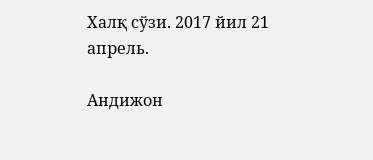Халқ сўзи. 2017 йил 21 апрель.

Андижон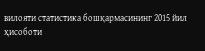вилояти статистика бошқармасининг 2015 йил ҳисоботи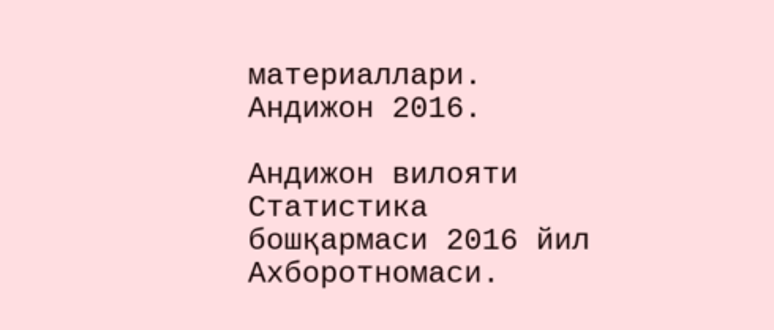материаллари. Андижон 2016.

Андижон вилояти Статистика бошқармаси 2016 йил Ахборотномаси.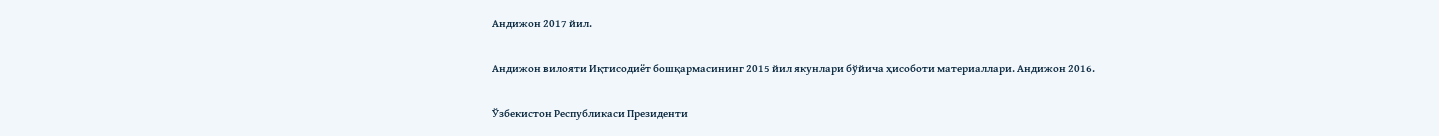Андижон 2017 йил.

Андижон вилояти Иқтисодиёт бошқармасининг 2015 йил якунлари бўйича ҳисоботи материаллари. Андижон 2016.

Ўзбекистон Республикаси Президенти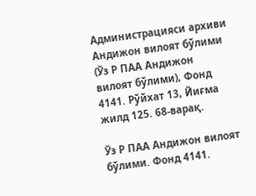Администрацияси архиви Андижон вилоят бўлими (Ўз Р ПАА Андижон вилоят бўлими), Фонд 4141. Рўйхат 13, Йиғма жилд 125. 68-варақ.

Ўз Р ПАА Андижон вилоят бўлими. Фонд 4141.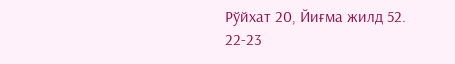Рўйхат 20, Йиғма жилд 52. 22-23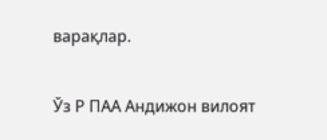варақлар.

Ўз Р ПАА Андижон вилоят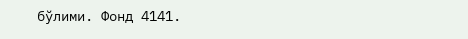бўлими. Фонд 4141.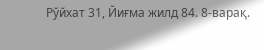Рўйхат 31, Йиғма жилд 84. 8-варақ.